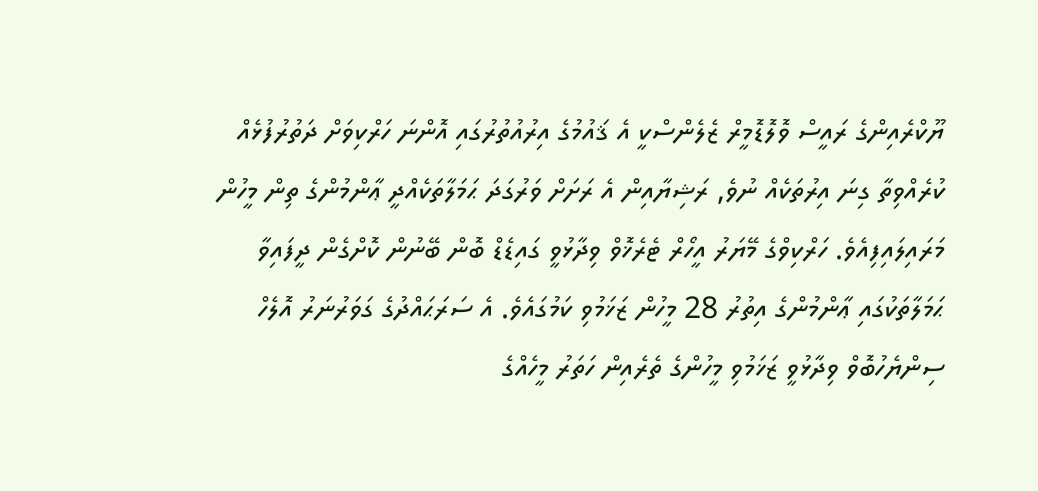ޔޫކްރެއިންގެ ރައީސް ވޮލޮޑޮމީރް ޒެލެންސްކީ އެ ޤައުމުގެ އިރުއުތުރުގައި އޮންނަ ހަރްކިވަށް ދަތުރުފުޅެއް ކުރެއްވިތާ ގިނަ އިރުތަކެއް ނުވެ, ރަޝިޔާއިން އެ ރަށަށް ވަރުގަދަ ޙަމަލާތަކެއްދީ ޢާންމުންގެ ތިން މީހުން މަރައިލައިފިއެވެ. ހަރްކިވްގެ މޭޔަރު އީހޯރް ޓެރެޚޮވް ވިދާޅުވީ ގައިޑެޑް ބޮން ބޭނުން ކޮށްގެން ދީފައިވާ ޙަމަލާތަކުގައި ޢާންމުންގެ އިތުރު 28 މީހުން ޒަޚަމުވި ކަމުގައެވެ. އެ ސަރަޙައްދުގެ ގަވަރުނަރު އޮލެހް ސިންޔެހުބޮވް ވިދާޅުވީ ޒަޚަމުވި މީހުންގެ ތެރެއިން ހަތަރު މީހެއްގެ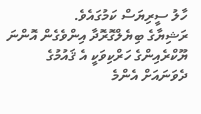ހާލު ސީރިޔަސް ކަމުގައެވެ.
ރަޝިޔާގެ ބިޔެލްގޮރޮދާ އިންވެގެން އޮންނަ ޔޫކްރެއިންގެ ހަރްކިވަކީ އެ ޤައުމުގެ ދެވަނައަށް އެންމެ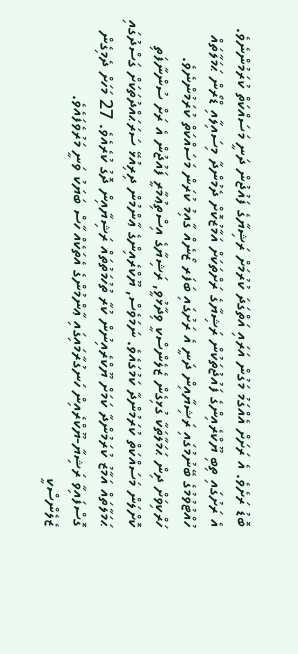ބޮޑު ރަށެވެ. އެ ރަށަށް އެއްގަމު މަގުން އަރައި އަތްގަދަ ކުރުމަށް ރަޝިޔާގެ ފައުޖުން ދަނީ މަސައްކަތް ކުރަމުންނެވެ. އެ ރަށުގައި ތިބި ޔޫކްރެއިންގެ ފައުޖުތަކުން ރަޝިޔާގެ ރަށްތަކަށް އަމާޒުކޮށް ދެމުންދާ މިސައިލާއި ޑްރޯން ޙަމަލާތައް ހުއްޓުވުމުގެ ބޭނުމުގައި ރަޝިޔާއިން ދަނީ އެ ރަށުގައި ބަފަރ ޒޯނެއް ގާއިމު ކުރަން މަސައްކަތް ކުރަމުންނެވެ.
ހަރްކިވަށް ދިން ޙަމަލާތަކާ ގުޅިގެން ޒެލެންސްކީ ވިދާޅުވީ, ރަޝިޔާގެ އިސްތިޢުމާރީ ފައުޖުން އެ ރަށް ސުންނާފަތި ކޮށްލަން މަސައްކަތް ކުރަމުންދާ ކަމުގައެވެ. ނަމަވެސް, ޔޫކްރެއިންގެ ޢާންމުން ދިރިއުޅޭ ސަރަޙައްދުތަކަށް ގަސްދުގައި ޙަމަލާތައް އަމާޒު ކުރަމުންދާ ކަމަށް ޔޫކްރެއިނުން ކުރާ ތުހުމަތުތައް ރަޝިޔާއިން ދޮގު ކުރެއެވެ. 27 މަހަށް ދެމިގެން ގޮސްފައިވާ ރަޝިޔާ-ޔޫކްރެއިން ހަނގުރާމައިގައި ޢާންމުންގެ އެތަކެއް ހާސް ބަޔަކު ވަނީ މަރުވެފައެވެ.
ޒެލެންސްކީ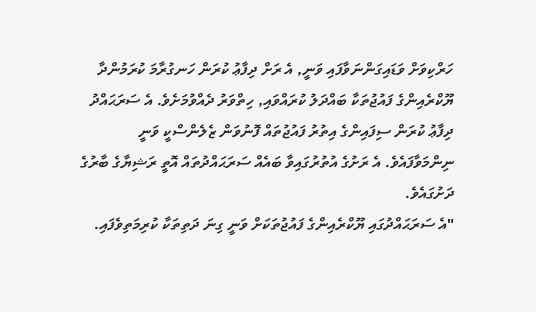ހަރްކިވަށް ވަޑައިގަންނަވާފައި ވަނީ, އެ ރަށް ދިފާޢު ކުރަން ހަނގުރާމަ ކުރަމުންދާ ޔޫކްރެއިންގެ ފައުޖުތަކާ ބައްދަލު ކުރައްވައި, ހިތްވަރު ދެއްވުމަށެވެ. އެ ސަރަޙައްދު ދިފާޢު ކުރަން ސިފައިންގެ އިތުރު ފައުޖުތައް ފޮނުވަން ޒެލެންސްކީ ވަނީ ނިންމަވާފައެވެ. އެ ރަށުގެ އުތުރުގައިވާ ބައެއް ސަރަޙައްދުތައް އޮތީ ރަޝިޔާގެ ބާރުގެ ދަށުގައެވެ.
"އެ ސަރަޙައްދުގައި ޔޫކްރެއިންގެ ފައުޖުތަކަށް ވަނީ ގިނަ ދަތިތަކާ ކުރިމަތިވެފައި.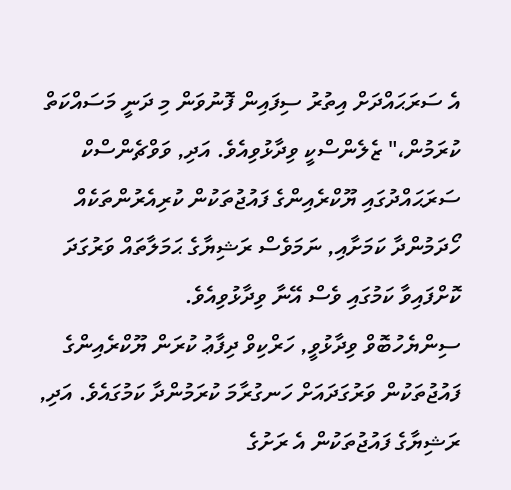އެ ސަރަޙައްދަށް އިތުރު ސިފައިން ފޮނުވަން މި ދަނީ މަސައްކަތް ކުރަމުން،" ޒެލެންސްކީ ވިދާޅުވިއެވެ. އަދި, ވަވްޗެންސްކް ސަރަޙައްދުގައި ޔޫކްރެއިންގެ ފައުޖުތަކުން ކުރިއެރުންތަކެއް ހޯދަމުންދާ ކަމަށާއި, ނަމަވެސް ރަޝިޔާގެ ޙަމަލާތައް ވަރުގަދަ ކޮށްފައިވާ ކަމުގައި ވެސް އޭނާ ވިދާޅުވިއެވެ.
ސިންޔެހުބޮވް ވިދާޅުވީ, ހަރްކިވް ދިފާޢު ކުރަން ޔޫކްރެއިންގެ ފައުޖުތަކުން ވަރުގަދައަށް ހަނގުރާމަ ކުރަމުންދާ ކަމުގައެވެ. އަދި, ރަޝިޔާގެ ފައުޖުތަކުން އެ ރަށުގެ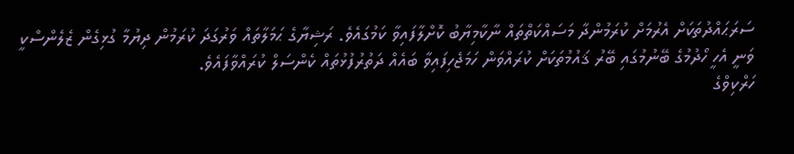ސަރަޙައްދުތަކަށް އެރުމަށް ކުރަމުންދާ މަސައްކަތްތައް ނާކާމިޔާބު ކޮށްލާފައިވާ ކަމުގައެވެ. ރަޝިޔާގެ ޙަމަލާތައް ވަރުގަދަ ކުރަމުން ދިޔުމާ ގުޅިގެން ޒެލެންސްކީ ވަނީ އެހީ ހޯދުމުގެ ބޭނުމުގައި ބޭރު ޤައުމުތަކަށް ކުރައްވަން ހަމަޖެހިފައިވާ ބައެއް ދަތުރުފުޅުތައް ކެންސަލް ކުރައްވާފައެވެ.
ހަރްކިވްގެ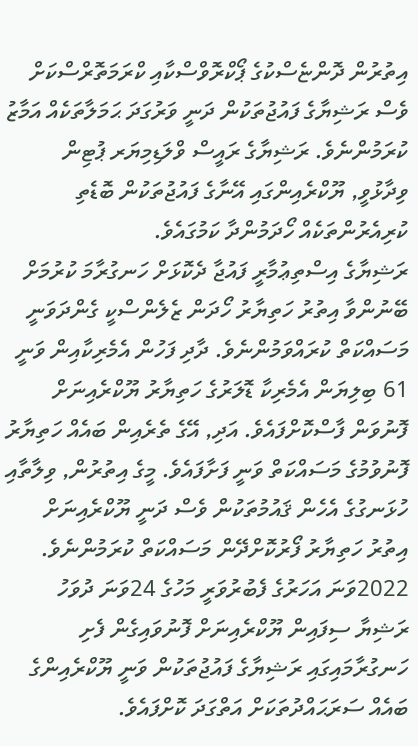އިތުރުން ދޮންޏެސްކުގެ ޕޯކްރޮވްސްކާއި ކްރަމަތޮރްސްކަށް ވެސް ރަޝިޔާގެ ފައުޖުތަކުން ދަނީ ވަރުގަދަ ޙަމަލާތަކެއް އަމާޒު ކުރަމުންނެވެ. ރަޝިޔާގެ ރައީސް ވްލަޑިމިޔަރ ޕުޓިން ވިދާޅުވީ, ޔޫކްރެއިންގައި އޭނާގެ ފައުޖުތަކުން ބޮޑެތި ކުރިއެރުންތަކެއް ހޯދަމުންދާ ކަމުގައެވެ.
ރަޝިޔާގެ އިސްތިޢުމާރީ ފައުޖާ ދެކޮޅަށް ހަނގުރާމަ ކުރުމަށް ބޭނުންވާ އިތުރު ހަތިޔާރު ހޯދަން ޒެލެންސްކީ ގެންދަވަނީ މަސައްކަތް ކުރައްވަމުންނެވެ. ދާދި ފަހުން އެމެރިކާއިން ވަނީ 61 ބިލިޔަން އެމެރިކާ ޑޮލަރުގެ ހަތިޔާރު ޔޫކްރެއިނަށް ފޮނުވަން ފާސްކޮށްފައެވެ. އަދި, އޭގެ ތެރެއިން ބައެއް ހަތިޔާރު ފޮނުވުމުގެ މަސައްކަތް ވަނީ ފަށާފައެވެ. މީގެ އިތުރުން, ވިލާތާއި ހުޅަނގުގެ އެހެން ޤައުމުތަކުން ވެސް ދަނީ ޔޫކްރެއިނަށް އިތުރު ހަތިޔާރު ފޯރުކޮށްދޭން މަސައްކަތް ކުރަމުންނެވެ.
2022ވަނަ އަހަރުގެ ފެބުރުވަރީ މަހުގެ 24ވަނަ ދުވަހު ރަޝިޔާ ސިފައިން ޔޫކްރެއިނަށް ފޮނުވައިގެން ފެށި ހަނގުރާމައިގައި ރަޝިޔާގެ ފައުޖުތަކުން ވަނީ ޔޫކްރެއިންގެ ބައެއް ސަރަޙައްދުތަކަށް އަތްގަދަ ކޮށްފައެވެ.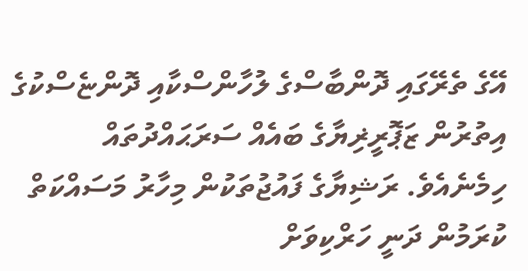އޭގެ ތެރޭގައި ދޮންބާސްގެ ލުހާންސްކާއި ދޮންޏެސްކުގެ އިތުރުން ޒަޕޮރީޜިޔާގެ ބައެއް ސަރަޙައްދުތައް ހިމެނެއެވެ. ރަޝިޔާގެ ފައުޖުތަކުން މިހާރު މަސައްކަތް ކުރަމުން ދަނީ ހަރްކިވަށް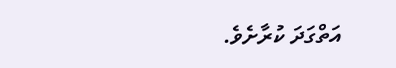އަތްގަދަ ކުރާށެވެ.